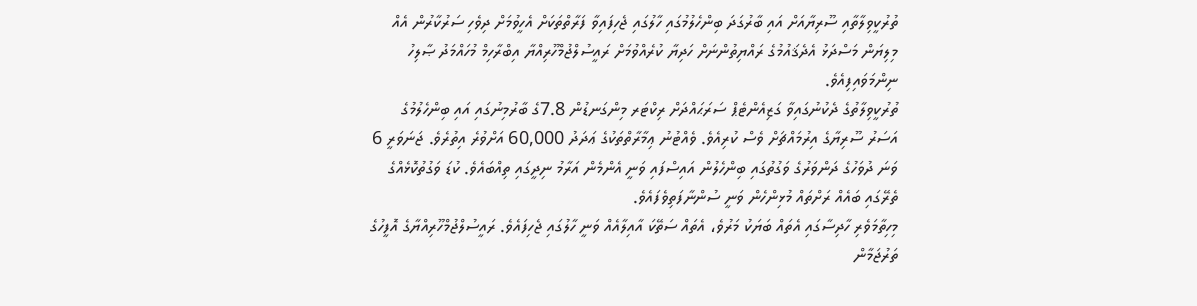ތުރުކީވިލާތާއި ސޫރިޔާއަށް އައި ބާރުގަދަ ބިންހެލުމުގައި ހާލުގައި ޖެހިފައިވާ ފަރާތްތަކަށް އެހީވުމަށް ދިވެހި ސަރުކާރުން އެއް މިލިޔަން މަސްދަޅު އެދެޤައުމުގެ ރައްޔިތުންނަށް ހަދިޔާ ކުރެއްވުމަށް ރައީސުލްޖުމްހޫރިއްޔާ އިބްރާހިމް މުހައްމަދު ޞާލިހު ނިންމަވައިފިއެވެ.
ތުރުކީވިލާތުގެ ދެކުނުގައިވާ ގަޒިއެންޓެޕް ސަރަޙައްދަށް ރިކްޓަރ މިންގަނޑުން 7.8ގެ ބާރުމިނުގައި އައި ބިންހެލުމުގެ އަސަރު ސޫރިޔާގެ އިރުމައްޗަށް ވެސް ކުރިއެވެ. ވެއްޓުނު ޢިމާރާތްތަކުގެ ޢަދަދު 60,000 އަށްވުރެ އިތުރެވެ. ޖަނަވަރީ 6 ވަނަ ދުވަހުގެ ދަންވަރުގެ ވަގުތުގައި ބިންހެލުން އައިސްފައި ވަނީ އެންމެން އަރާމު ނިދީގައި ތިއްބައެވެ. ކުޑަ ވަގުތުކޮޅެއްގެ ތެރޭގައި ބައެއް ރަށްތައް މުޅިންހެން ވަނީ ސުންނާފަތިވެފައެވެ.
މިހިތާމަވެރި ހާދިސާގައި އެތައް ބަޔަކު މަރުވެ، އެތައް ސަތޭކަ އާއިލާއެއް ވަނީ ހާލުގައި ޖެހިފައެވެ. ރައީސުލްޖުމްހޫރިއްޔާގެ އޮފީހުގެ ތަރުޖަމާން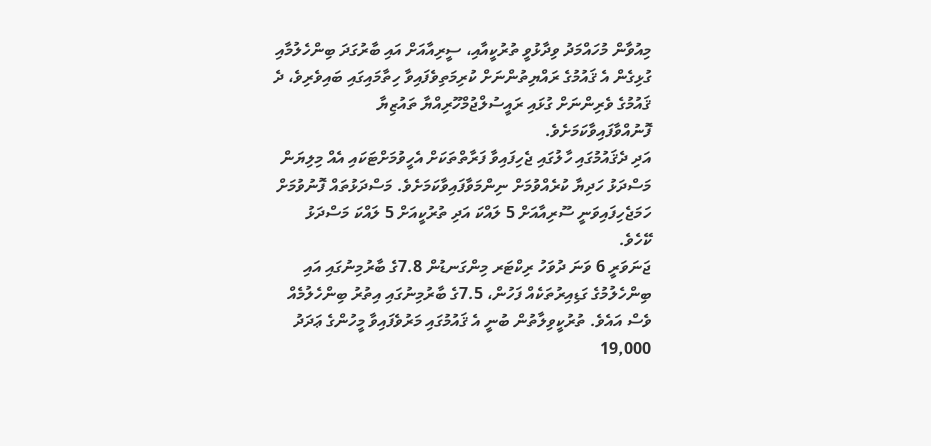މިއުވާން މުހައްމަދު ވިދާޅުވީ ތުރުކީއާއި، ސީރިއާއަށް އައި ބާރުގަދަ ބިންހެލުމާއި ގުޅިގެން އެ ޤައުމުގެ ރައްޔިތުންނަށް ކުރިމަތިވެފައިވާ ހިތާމައިގައި ބައިވެރިވެ، ދެ ޤައުމުގެ ވެރިންނަށް ގުޅައި ރައީސުލްޖުމްހޫރިއްޔާ ތައުޒިޔާ ފޮނުއްވާފައިވާކަމަށެވެ.
އަދި ދެޤައުމުގައި ހާލުގައި ޖެހިފައިވާ ފަރާތްތަކަށް އެހީވުމަށްޓަކައި އެއް މިލިޔަން މަސްދަޅު ހަދިޔާ ކުރެއްވުމަށް ނިންމަވާފައިވާކަމަށެވެ. މަސްދަޅުތައް ފޮނުވުމަށް ހަމަޖެހިފައިވަނީ ސޫރިއާއަށް 5 ލައްކަ އަދި ތުރުކީއަށް 5 ލައްކަ މަސްދަޅު ކޭހެވެ.
ޖަނަވަރީ 6 ވަނަ ދުވަހު ރިކްޓަރ މިންގަނޑުން 7.8ގެ ބާރުމިނުގައި އައި ބިންހެލުމުގެ ގަޑިއިރުތަކެއް ފަހުން، 7.5ގެ ބާރުމިނުގައި އިތުރު ބިންހެލުމެއް ވެސް އައެވެ. ތުރުކީވިލާތުން ބުނީ އެ ޤައުމުގައި މަރުވެފައިވާ މީހުންގެ ޢަދަދު 19,000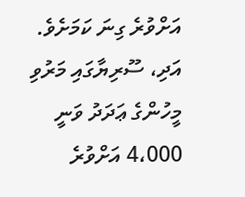އަށްވުރެ ގިނަ ކަމަށެވެ. އަދި، ސޫރިޔާގައި މަރުވި މީހުންގެ ޢަދަދު ވަނީ 4،000 އަށްވުރެ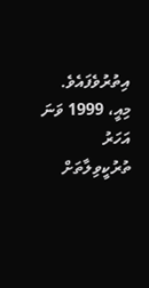އިތުރުވެފައެވެ. މިއީ، 1999 ވަނަ އަހަރު ތުރުކީވިލާތަށް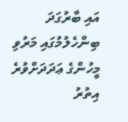އައި ބާރުގަދަ ބިންހެލުމުގައި މަރުވި މީހުންގެ ޢަދަދަށްވުރެ އިތުރު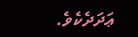ޢަދަދެކެވެ.